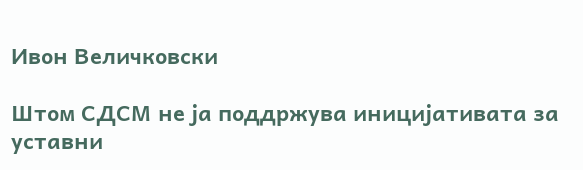Ивон Величковски

Штом СДСМ нe ја поддржува иницијативата за уставни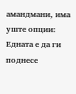амандмани, има уште опции: Едната е да ги поднесе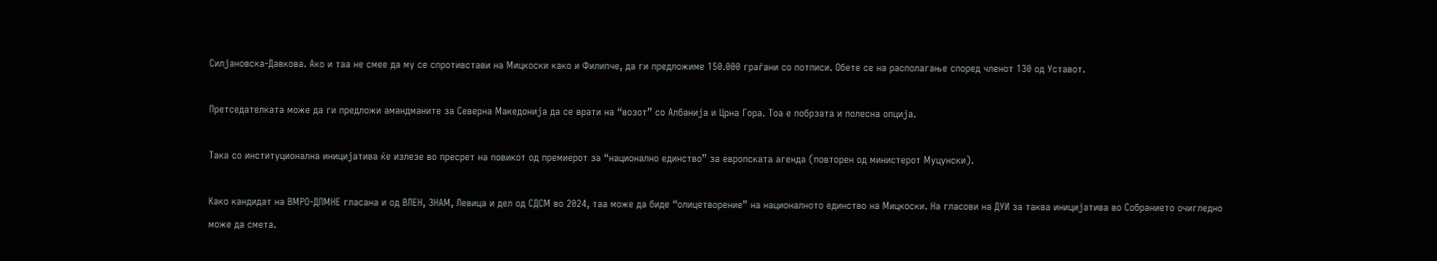Силјановска-Давкова. Ако и таа не смее да му се спротивстави на Мицкоски како и Филипче, да ги предложиме 150.000 граѓани со потписи. Обете се на располагање според членот 130 од Уставот.

Претседателката може да ги предложи амандманите за Северна Македонија да се врати на “возот” со Албанија и Црна Гора. Тоа е побрзата и полесна опција.

Така со институционална иницијатива ќе излезе во пресрет на повикот од премиерот за “национално единство” за европската агенда (повторен од министерот Муцунски).

Како кандидат на ВМРО-ДПМНЕ гласана и од ВЛЕН, ЗНАМ, Левица и дел од СДСМ во 2024, таа може да биде “олицетворение” на националното единство на Мицкоски. На гласови на ДУИ за таква иницијатива во Собранието очигледно може да смета.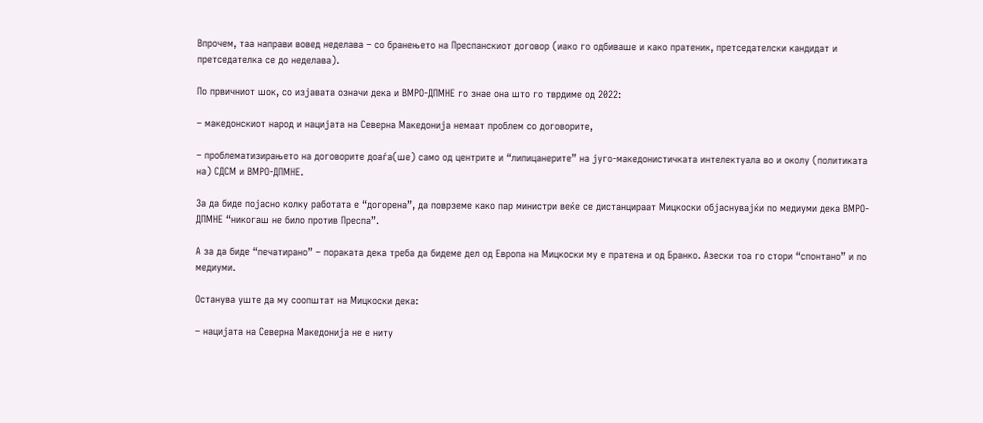Впрочем, таа направи вовед неделава – со бранењето на Преспанскиот договор (иако го одбиваше и како пратеник, претседателски кандидат и претседателка се до неделава).

По првичниот шок, со изјавата означи дека и ВМРО-ДПМНЕ го знае она што го тврдиме од 2022:

– македонскиот народ и нацијата на Северна Македонија немаат проблем со договорите,

– проблематизирањето на договорите доаѓа(ше) само од центрите и “липицанерите” на југо-македонистичката интелектуала во и околу (политиката на) СДСМ и ВМРО-ДПМНЕ.

За да биде појасно колку работата е “догорена”, да поврземе како пар министри веќе се дистанцираат Мицкоски објаснувајќи по медиуми дека ВМРО-ДПМНЕ “никогаш не било против Преспа”.

А за да биде “печатирано” – пораката дека треба да бидеме дел од Европа на Мицкоски му е пратена и од Бранко. Азески тоа го стори “спонтано” и по медиуми.

Останува уште да му соопштат на Мицкоски дека:

– нацијата на Северна Македонија не е ниту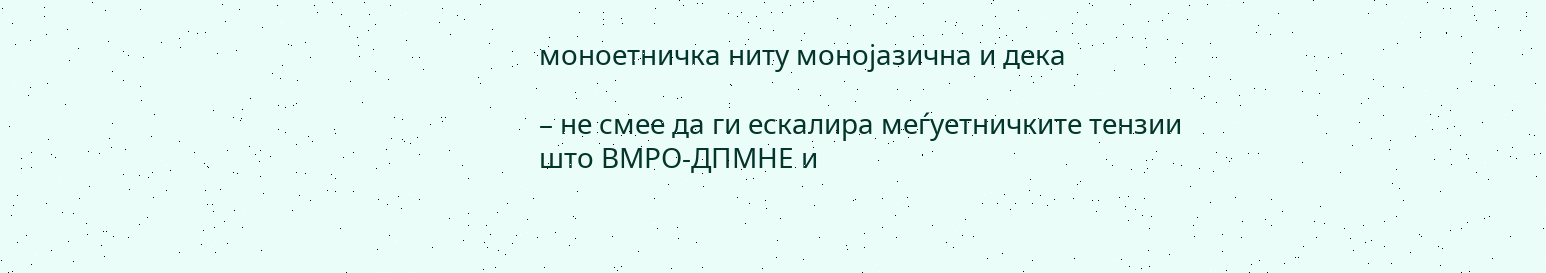моноетничка ниту монојазична и дека

– не смее да ги ескалира меѓуетничките тензии што ВМРО-ДПМНЕ и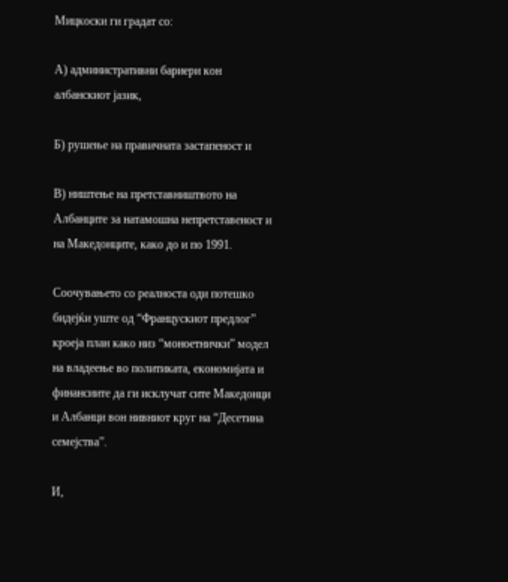Мицкоски ги градат со:

А) административни бариери кон албанскиот јазик,

Б) рушење на правичната застапеност и

В) ништење на претставништвото на Албанците за натамошна непретставеност и на Македонците, како до и по 1991.

Соочувањето со реалноста оди потешко бидејќи уште од “Францускиот предлог” кроеја план како низ “моноетнички” модел на владеење во политиката, економијата и финансиите да ги исклучат сите Македонци и Албанци вон нивниот круг на “Десетина семејства”.

И,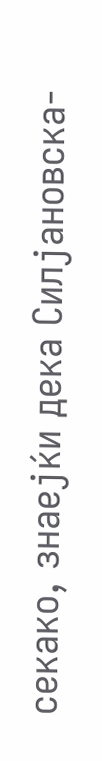секако, знаејќи дека Силјановска-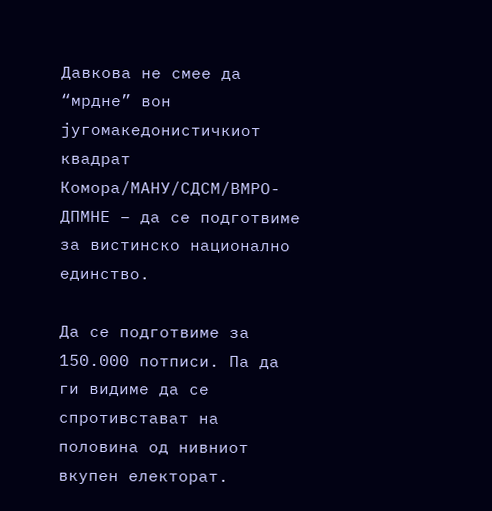Давкова не смее да “мрдне” вон југомакедонистичкиот квадрат Комора/МАНУ/СДСМ/ВМРО-ДПМНЕ – да се подготвиме за вистинско национално единство.

Да се подготвиме за 150.000 потписи. Па да ги видиме да се спротивстават на половина од нивниот вкупен електорат.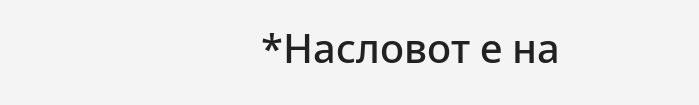*Насловот е на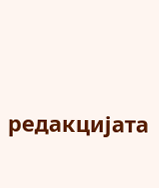редакцијата